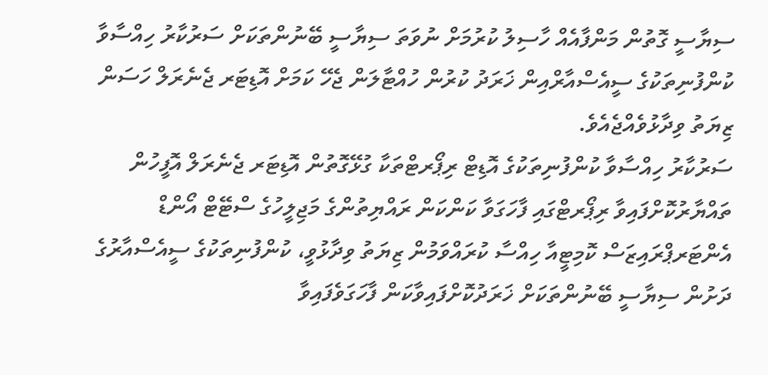ސިޔާސީ ގޮތުން މަންފާއެއް ހާސިލު ކުރުމަށް ނުވަތަ ސިޔާސީ ބޭނުންތަކަށް ސަރުކާރު ހިއްސާވާ ކުންފުނިތަކުގެ ސީއެސްއާރްއިން ޚަރަދު ކުރުން ހުއްޓާލަން ޖެހޭ ކަމަށް އޮޑިޓަރ ޖެނެރަލް ހަސަން ޒިޔަތު ވިދާޅުވެއްޖެއެވެ.
ސަރުކާރު ހިއްސާވާ ކުންފުނިތަކުގެ އޮޑިޓް ރިޕޯރޓްތަކާ ގުޅޭގޮތުން އޮޑިޓަރ ޖެނެރަލް އޮފީހުން ތައްޔާރުކޮށްފައިވާ ރިޕޯރޓްގައި ފާހަގަވާ ކަންކަން ރައްޔިތުންގެ މަޖިލީހުގެ ސްޓޭޓް އޯންޑް އެންޓަރޕްރައިޒަސް ކޮމިޓީއާ ހިއްސާ ކުރައްވަމުން ޒިޔަތު ވިދާޅުވީ، ކުންފުނިތަކުގެ ސީއެސްއާރުގެ ދަށުން ސިޔާސީ ބޭނުންތަކަށް ޚަރަދުކޮށްފައިވާކަން ފާހަގަވެފައިވާ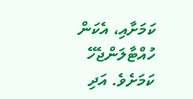ކަމަށާއި، އެކަން ހުއްޓާލަންޖެހޭ ކަމަށެވެ. އަދި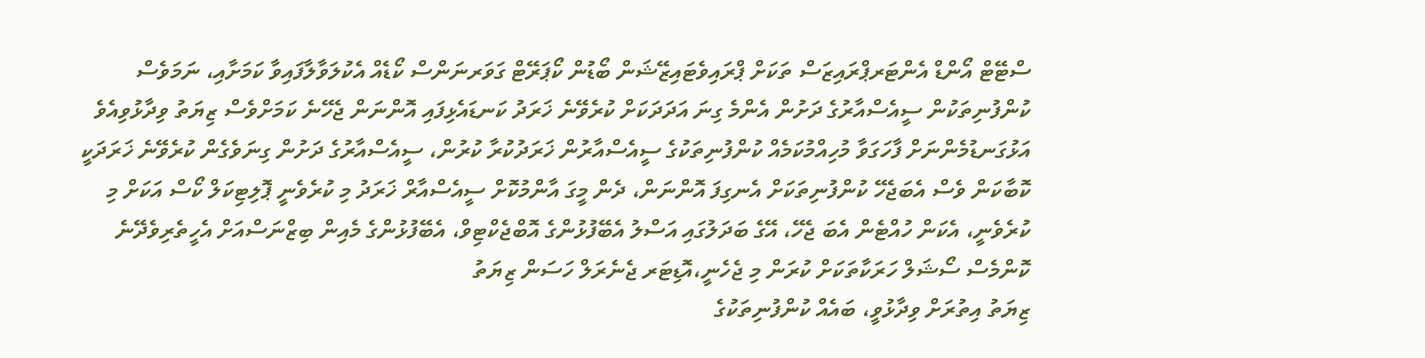ސްޓޭޓް އޯންޑް އެންޓަރޕްރައިޒަސް ތަކަށް ޕްރައިވެޓައިޒޭޝަން ބޯޑުން ކޯޕަރޭޓް ގަވަރނަންސް ކޯޑެއް އެކުލަވާލާފައިވާ ކަމަށާއި، ނަމަވެސް ކުންފުނިތަކުން ސީއެސްއާރުގެ ދަށުން އެންމެ ގިނަ އަދަދަކަށް ކުރެވޭނެ ޚަރަދު ކަނޑައެޅިފައި އޮންނަން ޖެހޭނެ ކަމަށްވެސް ޒިޔަތު ވިދާޅުވިއެވެ
އަޅުގަނޑުމެންނަށް ފާހަގަވާ މުހިއްމުކަމެއް ކުންފުނިތަކުގެ ސީއެސްއާރުން ޚަރަދުކުރާ ކުރުން، ސީއެސްއާރުގެ ދަށުން ގިނަވެގެން ކުރެވޭނެ ޚަރަދަކީ ކޮބާކަން ވެސް އެބަޖެހޭ ކުންފުނިތަކަށް އެނގިފަ އޮންނަން، ދެން މީގަ އާންމުކޮށް ސީއެސްއާރް ޚަރަދު މި ކުރެވެނީ ޕޮލިޓިކަލް ކޯސް އަކަށް މި ކުރެވެނީ، އެކަން ހުއްޓެން އެބަ ޖެހޭ، އޭގެ ބަދަލުގައި އަސްލު އެބޭފުޅުންގެ އޮބްޖެކްޓިވް، އެބޭފުޅުންގެ މެއިން ބިޒްނަސްއަށް އެހީތެރިވެދޭނެ ކޮންމެސް ސޯޝަލް ހަރަކާތަކަށް ކުރަން މި ޖެހެނީ،އޮޑިޓަރ ޖެނެރަލް ހަސަން ޒިޔަތު
ޒިޔަތު އިތުރަށް ވިދާޅުވީ، ބައެއް ކުންފުނިތަކުގެ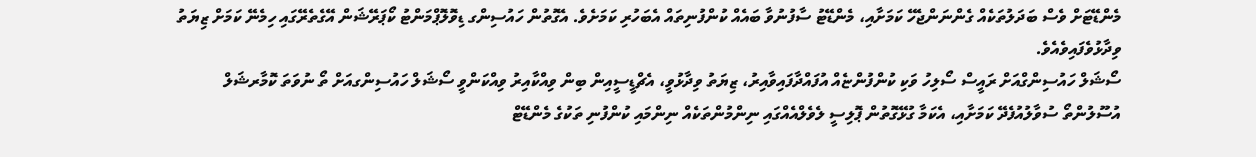މެންޑޭޓަށް ވެސް ބަދަލުތަކެއް ގެންނަންޖެހޭ ކަމަށާއި، މެންޑޭޓު ސާފުނުވާ ބައެއް ކުންފުނިތައް އެބަހުރި ކަމަށެވެ. އެގޮތުން ހައުސިންގ ޑިވޮލޮޕްމަންޓު ކޯޕަރޭޝަން އޭގެތެރޭގައި ހިމެނޭ ކަމަށް ޒިޔަތު ވިދާޅުވެފައިވެއެވެ.
ސޯޝަލް ހައުސިންގްއަށް ރައީސް ސޯލިހު ވަކި ކުންފުންޏެއް އުފައްދާފައިވާއިރު، ޒިޔަތު ވިދާޅުވީ، އެޗްޑީސީއިން ބިން ވިއްކާއިރު ވިއްކަންވީ ސޯޝަލް ހައުސިންގއަށް ތޯ ނުވަތަ ކޮމާރޝަލް އުސޫލުންތޯ ސުވާލުއުފެދޭ ކަމަށާއި، އެކަމާ ގުޅޭގޮތުން ޕޮލިސީ ލެވެލްއެއްގައި ނިންމުންތަކެއް ނިންމައި ކުންފުނި ތަކުގެ މެންޑޭޓް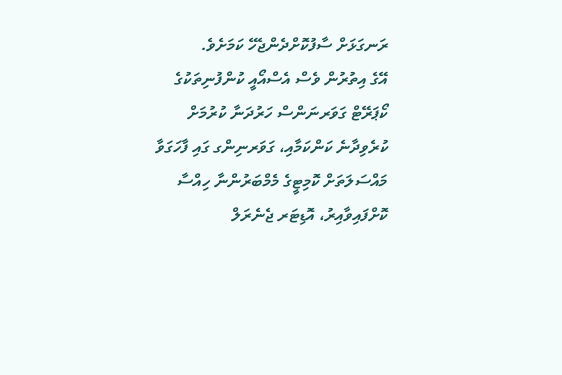ރަނގަޅަށް ސާފުކޮށްދެންޖެހޭ ކަމަށެވެ.
އޭގެ އިތުރުން ވެސް އެސްއޯއީ ކުންފުނިތަކުގެ ކޯޕަރޭޓް ގަވަރނަންސް ހަރުދަނާ ކުރުމަށް ކުރެވިދާނެ ކަންކަމާއި، ގަވަރނިންގ ގައި ފާހަގަވާ މައްސަލަތަށް ކޮމިޓީގެ މެމްބަރުންނާ ހިއްސާ ކޮށްފައިވާއިރު، އޮޑިޓަރ ޖެނެރަލް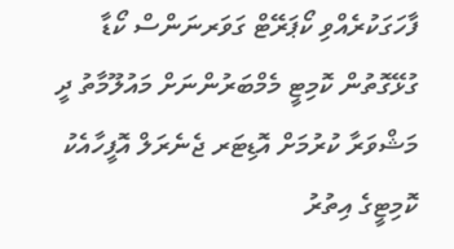ފާހަގަކުރެއްވި ކޯޕަރޭޓް ގަވަރނަންސް ކޯޑާ ގުޅޭގޮތުން ކޮމިޓީ މެމްބަރުންނަށް މައުލޫމާތު ދީ މަޝްވަރާ ކުރުމަށް އޮޑިޓަރ ޖެނެރަލް އޮފީހާއެކު ކޮމިޓީގެ އިތުރު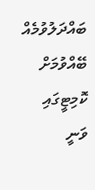ބައްދަލުވުމެއް ބޭއްވުމަށް ކޮމިޓީގައި ވަނީ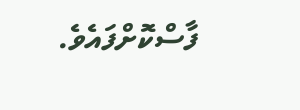ފާސްކޮށްފައެވެ.